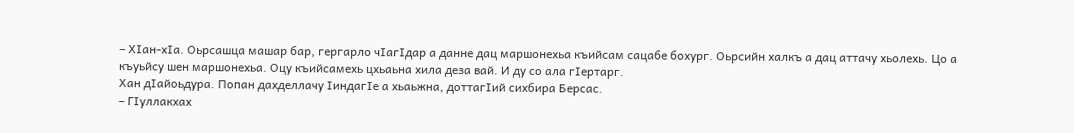– ХIан-хIа. Оьрсашца машар бар, гергарло чIагIдар а данне дац маршонехьа къийсам сацабе бохург. Оьрсийн халкъ а дац аттачу хьолехь. Цо а къуьйсу шен маршонехьа. Оцу къийсамехь цхьаьна хила деза вай. И ду со ала гIертарг.
Хан дIайоьдура. Попан дахделлачу IиндагIе а хьаьжна, доттагIий сихбира Берсас.
– ГIуллакхах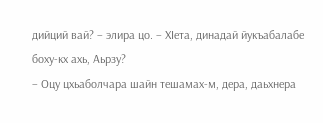дийций вай? – элира цо. – ХIета, динадай йукъабалабе боху-кх ахь, Аьрзу?
– Оцу цхьаболчара шайн тешамах-м, дера, даьхнера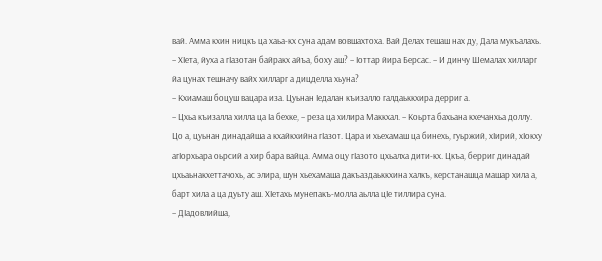вай. Амма кхин ницкъ ца хаьа-кх суна адам вовшахтоха. Вай Делах тешаш нах ду, Дала мукъалахь.
– ХIета, йуха а гIазотан байракх айъа, боху аш? – Iоттар йира Берсас. – И динчу Шемалах хилларг йа цунах тешначу вайх хилларг а дицделла хьуна?
– Кхиамаш боцуш вацара иза. Цуьнан Iедалан къизалло галдаьккхира дерриг а.
– Цхьа къизалла хилла ца Iа бехке, – реза ца хилира Маккхал. – Коьрта бахьана кхечанхьа доллу. Цо а, цуьнан динадайша а кхайкхийна гIазот. Цара и хьехамаш ца бинехь, гуьржий, хIирий, хIокху агIорхьара оьрсий а хир бара вайца. Амма оцу гIазото цхьалха дити-кх. Цкъа, берриг динадай цхьаьнакхеттачохь, ас элира, шун хьехамаша дакъаздаьккхина халкъ, керстанашца машар хила а, барт хила а ца дуьту аш. ХIетахь мунепакъ-молла аьлла цIе тиллира суна.
– ДIадовлийша,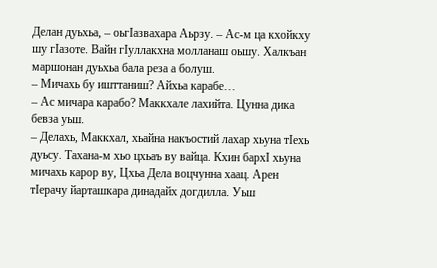Делан дуьхьа, – оьгIазвахара Аьрзу. – Ас-м ца кхойкху шу гIазоте. Вайн гIуллакхна молланаш оьшу. Халкъан маршонан дуьхьа бала реза а болуш.
– Мичахь бу ишттаниш? Айхьа карабе…
– Ас мичара карабо? Маккхале лахийта. Цунна дика бевза уьш.
– Делахь, Маккхал, хьайна накъостий лахар хьуна тIехь дуьсу. Тахана-м хьо цхьаъ ву вайца. Кхин бархI хьуна мичахь карор ву, Цхьа Дела воцчунна хаац. Арен тIерачу йарташкара динадайх догдилла. Уьш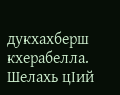дукхахберш кхерабелла. Шелахь цIий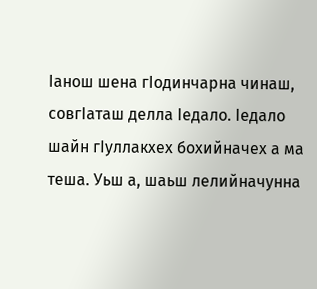Iанош шена гIoдинчарна чинаш, совгIаташ делла Iедало. Iедало шайн гIуллакхех бохийначех а ма теша. Уьш а, шаьш лелийначунна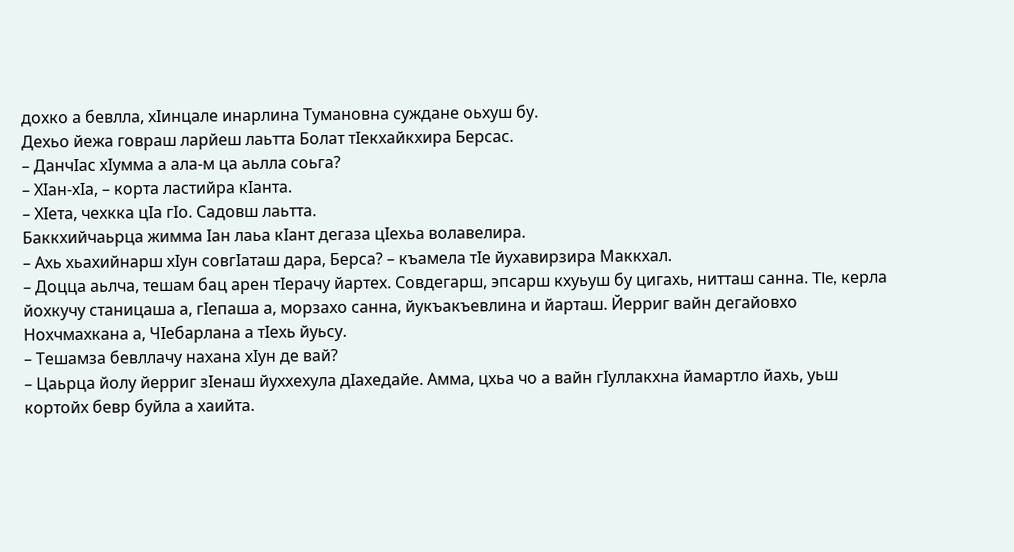дохко а бевлла, хIинцале инарлина Тумановна суждане оьхуш бу.
Дехьо йежа говраш ларйеш лаьтта Болат тIекхайкхира Берсас.
– ДанчIас хIумма а ала-м ца аьлла соьга?
– ХIан-хIа, – корта ластийра кIанта.
– ХIета, чехкка цIа гIo. Садовш лаьтта.
Баккхийчаьрца жимма Iан лаьа кIант дегаза цIехьа волавелира.
– Ахь хьахийнарш хIун совгIаташ дара, Берса? – къамела тIе йухавирзира Маккхал.
– Доцца аьлча, тешам бац арен тIерачу йартех. Совдегарш, эпсарш кхуьуш бу цигахь, нитташ санна. TIe, керла йохкучу станицаша а, гIепаша а, морзахо санна, йукъакъевлина и йарташ. Йерриг вайн дегайовхо Нохчмахкана а, ЧIебарлана а тIехь йуьсу.
– Тешамза бевллачу нахана хIун де вай?
– Цаьрца йолу йерриг зIенаш йуххехула дIахедайе. Амма, цхьа чо а вайн гIуллакхна йамартло йахь, уьш кортойх бевр буйла а хаийта.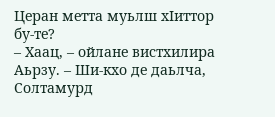Церан метта муьлш хIиттор бу-те?
– Хаац, – ойлане вистхилира Аьрзу. – Ши-кхо де даьлча, Солтамурд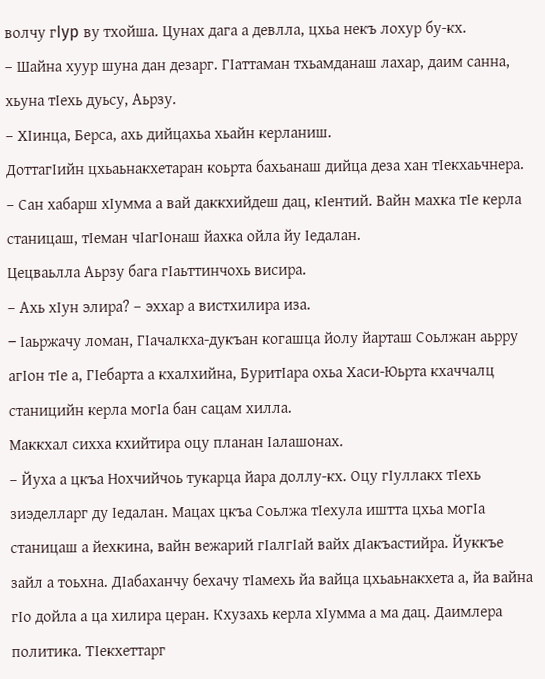волчу гIyp ву тхойша. Цунах дага а девлла, цхьа некъ лохур бу-кх.
– Шайна хуур шуна дан дезарг. ГIаттаман тхьамданаш лахар, даим санна, хьуна тIехь дуьсу, Аьрзу.
– ХIинца, Берса, ахь дийцахьа хьайн керланиш.
ДоттагIийн цхьаьнакхетаран коьрта бахьанаш дийца деза хан тIекхаьчнера.
– Сан хабарш хIумма а вай даккхийдеш дац, кIентий. Вайн махка тIе керла станицаш, тIеман чIагIонаш йахка ойла йу Iедалан.
Цецваьлла Аьрзу бага гIаьттинчохь висира.
– Ахь хIун элира? – эххар а вистхилира иза.
– Iаьржачу ломан, ГIачалкха-дукъан когашца йолу йарташ Соьлжан аьрру агIон тIе а, ГIебарта а кхалхийна, БуритIара охьа Хаси-Юьрта кхаччалц станицийн керла могIа бан сацам хилла.
Маккхал сихха кхийтира оцу планан Iалашонах.
– Йуха а цкъа Нохчийчоь тукарца йара доллу-кх. Оцу гIуллакх тIехь зиэделларг ду Iедалан. Мацах цкъа Соьлжа тIехула иштта цхьа могIа станицаш а йехкина, вайн вежарий гIалгIай вайх дIакъастийра. Йуккъе зайл а тоьхна. ДIабаханчу бехачу тIамехь йа вайца цхьаьнакхета а, йа вайна гIo дойла а ца хилира церан. Кхузахь керла хIумма а ма дац. Даимлера политика. ТIекхеттарг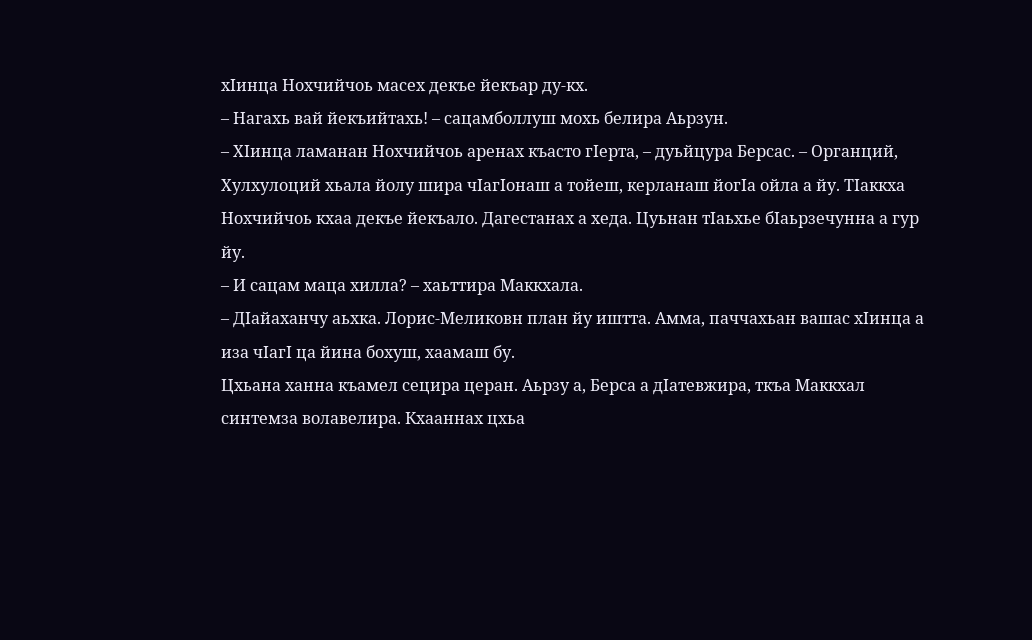хIинца Нохчийчоь масех декъе йекъар ду-кх.
– Нагахь вай йекъийтахь! – сацамболлуш мохь белира Аьрзун.
– ХIинца ламанан Нохчийчоь аренах къасто гIерта, – дуьйцура Берсас. – Органций, Хулхулоций хьала йолу шира чIагIонаш а тойеш, керланаш йогIа ойла а йу. ТIаккха Нохчийчоь кхаа декъе йекъало. Дагестанах а хеда. Цуьнан тIаьхье бIаьрзечунна а гур йу.
– И сацам маца хилла? – хаьттира Маккхала.
– ДIайаханчу аьхка. Лорис-Меликовн план йу иштта. Амма, паччахьан вашас хIинца а иза чIагI ца йина бохуш, хаамаш бу.
Цхьана ханна къамел сецира церан. Аьрзу а, Берса а дIатевжира, ткъа Маккхал синтемза волавелира. Кхааннах цхьа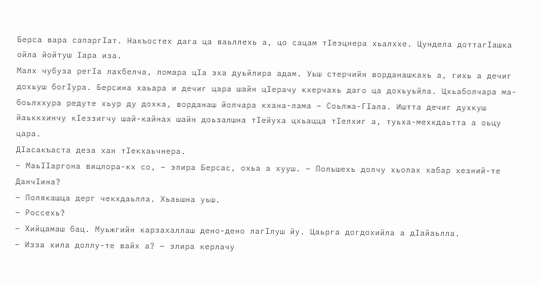Берса вара сапаргIат. Накъостех дага ца ваьллехь а, цо сацам тIеэцнера хьалххе. Цундела доттагIашка ойла йойтуш Iара иза.
Малх чубуза peгIa лахбелча, ломара цIа эха дуьйлира адам. Уьш стерчийн ворданашкахь а, гихь а дечиг дохьуш богIура. Берсина хаьара и дечиг цара шайн цIерачу кхерчахь даго ца дохьуьйла. Цхьаболчара ма-боьлххура редуте хьур ду дохка, ворданаш йолчара кхана-лама – Соьлжа-ГIала. Иштта дечиг духкуш йаьккхинчу кIеззигчу шай-кайнах шайн доьзалшна тIейуха цхьацца тIелхиг а, туьха-мехкдаьтта а оьцу цара.
ДIасакъаста деза хан тIекхаьчнера.
– МаьIIаргона вицлора-кх со, – элира Берсас, охьа а хууш. – Польшехь долчу хьолах хабар хезний-те ДанчIина?
– Полякашца дерг чекхдаьлла. Хьаьшна уьш.
– Россехь?
– Хийцамаш бац. Муьжгийн карзахаллаш дено-дено лагIлуш йу. Цаьрга догдохийла а дIайаьлла.
– Изза хила доллу-те вайх а? – элира керлачу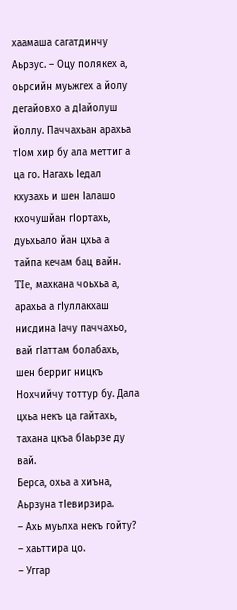хаамаша сагатдинчу Аьрзус. – Оцу полякех а, оьрсийн муьжгех а йолу дегайовхо а дIайолуш йоллу. Паччахьан арахьа тIом хир бу ала меттиг а ца го. Нагахь Iедал кхузахь и шен Iалашо кхочушйан гIортахь, дуьхьало йан цхьа а тайпа кечам бац вайн. TIe, махкана чоьхьа а, арахьа а гIуллакхаш нисдина Iачу паччахьо, вай гIаттам болабахь, шен берриг ницкъ Нохчийчу тоттур бу. Дала цхьа некъ ца гайтахь, тахана цкъа бIаьрзе ду вай.
Берса, охьа а хиъна, Аьрзуна тIевирзира.
– Ахь муьлха некъ гойту? – хаьттира цо.
– Уггар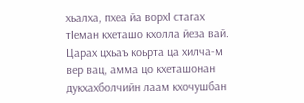хьалха, пхеа йа ворхI стагах тIеман кхеташо кхолла йеза вай. Царах цхьаъ коьрта ца хилча-м вер вац, амма цо кхеташонан дукхахболчийн лаам кхочушбан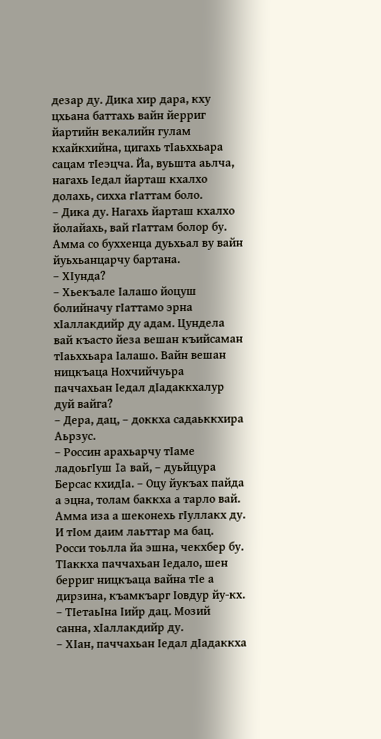дезар ду. Дика хир дара, кху цхьана баттахь вайн йерриг йартийн векалийн гулам кхайкхийна, цигахь тIаьххьара сацам тIеэцча. Йа, вуьшта аьлча, нагахь Iедал йарташ кхалхо долахь, сихха гIаттам боло.
– Дика ду. Нагахь йарташ кхалхо йолайахь, вай гIаттам болор бу. Амма со буххенца дуьхьал ву вайн йуьхьанцарчу бартана.
– ХIунда?
– Хьекъале Iалашо йоцуш болийначу гIаттамо эрна хIаллакдийр ду адам. Цундела вай къасто йеза вешан къийсаман тIаьххьара Iалашо. Вайн вешан ницкъаца Нохчийчуьра паччахьан Iедал дIадаккхалур дуй вайга?
– Дера, дац, – доккха садаьккхира Аьрзус.
– Россин арахьарчу тIаме ладоьгIуш Ia вай, – дуьйцура Берсас кхидIа. – Оцу йукъах пайда а эцна, толам баккха а тарло вай. Амма иза а шеконехь гIуллакх ду. И тIом даим лаьттар ма бац. Росси тоьлла йа эшна, чекхбер бу. ТIаккха паччахьан Iедало, шен берриг ницкъаца вайна тIе а дирзина, къамкъарг Iовдур йу-кх.
– ТIетаьIна Iийр дац. Мозий санна, хIаллакдийр ду.
– ХIан, паччахьан Iедал дIадаккха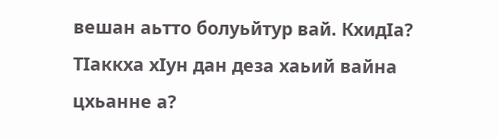вешан аьтто болуьйтур вай. КхидIа? ТIаккха хIун дан деза хаьий вайна цхьанне а?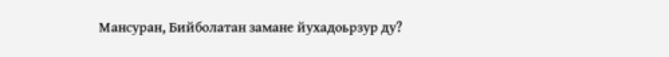Мансуран, Бийболатан замане йухадоьрзур ду?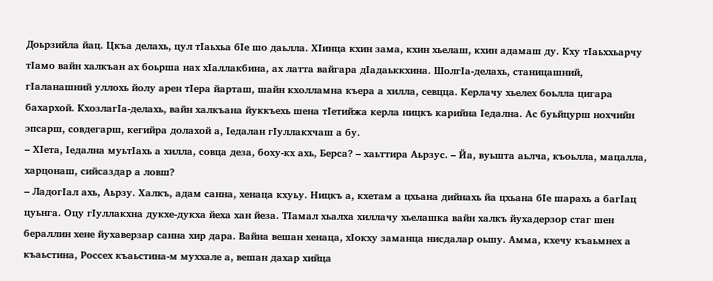Доьрзийла йац. Цкъа делахь, цул тIаьхьа бIе шо даьлла. ХIинца кхин зама, кхин хьелаш, кхин адамаш ду. Кху тIаьххьарчу тIамо вайн халкъан ах боьрша нах хIаллакбина, ах латта вайгара дIадаьккхина. ШолгIа-делахь, станицашний, гIаланашний уллохь йолу арен тIера йарташ, шайн кхолламна къера а хилла, севцца. Керлачу хьелех боьлла цигара бахархой. КхозлагIа-делахь, вайн халкъана йуккъехь шена тIетийжа керла ницкъ карийна Iедална. Ас буьйцурш нохчийн эпсарш, совдегарш, кегийра долахой а, Iедалан гIуллакхчаш а бу.
– ХIета, Iедална муьтIахь а хилла, совца деза, боху-кх ахь, Берса? – хаьттира Аьрзус. – Йа, вуьшта аьлча, къоьлла, мацалла, харцонаш, сийсаздар а ловш?
– ЛадогIал ахь, Аьрзу. Халкъ, адам санна, хенаца кхуьу. Ницкъ а, кхетам а цхьана дийнахь йа цхьана бIе шарахь а багIац цуьнга. Оцу гIуллакхна дукхе-дукха йеха хан йеза. ТIамал хьалха хиллачу хьелашка вайн халкъ йухадерзор стаг шен бераллин хене йухаверзар санна хир дара. Вайна вешан хенаца, хIокху заманца нисдалар оьшу. Амма, кхечу къаьмнех а къаьстина, Россех къаьстина-м муххале а, вешан дахар хийца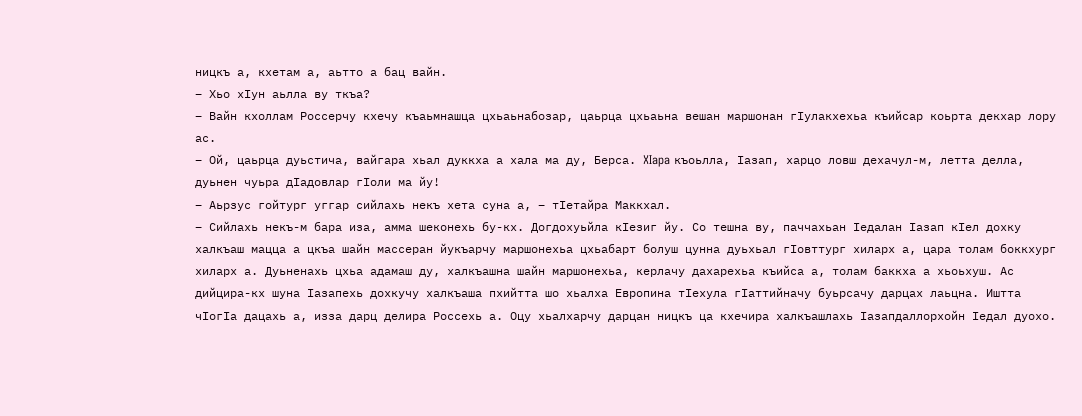ницкъ а, кхетам а, аьтто а бац вайн.
– Хьо хIун аьлла ву ткъа?
– Вайн кхоллам Россерчу кхечу къаьмнашца цхьаьнабозар, цаьрца цхьаьна вешан маршонан гIулакхехьа къийсар коьрта декхар лору ас.
– Ой, цаьрца дуьстича, вайгара хьал дуккха а хала ма ду, Берса. XIapa къоьлла, Iазап, харцо ловш дехачул-м, летта делла, дуьнен чуьра дIадовлар гIоли ма йу!
– Аьрзус гойтург уггар сийлахь некъ хета суна а, – тIетайра Маккхал.
– Сийлахь некъ-м бара иза, амма шеконехь бу-кх. Догдохуьйла кIезиг йу. Со тешна ву, паччахьан Iедалан Iазап кIел дохку халкъаш мацца а цкъа шайн массеран йукъарчу маршонехьа цхьабарт болуш цунна дуьхьал гIовттург хиларх а, цара толам боккхург хиларх а. Дуьненахь цхьа адамаш ду, халкъашна шайн маршонехьа, керлачу дахарехьа къийса а, толам баккха а хьоьхуш. Ас дийцира-кх шуна Iазапехь дохкучу халкъаша пхийтта шо хьалха Европина тIехула гIаттийначу буьрсачу дарцах лаьцна. Иштта чIогIа дацахь а, изза дарц делира Россехь а. Оцу хьалхарчу дарцан ницкъ ца кхечира халкъашлахь Iазапдаллорхойн Iедал дуохо.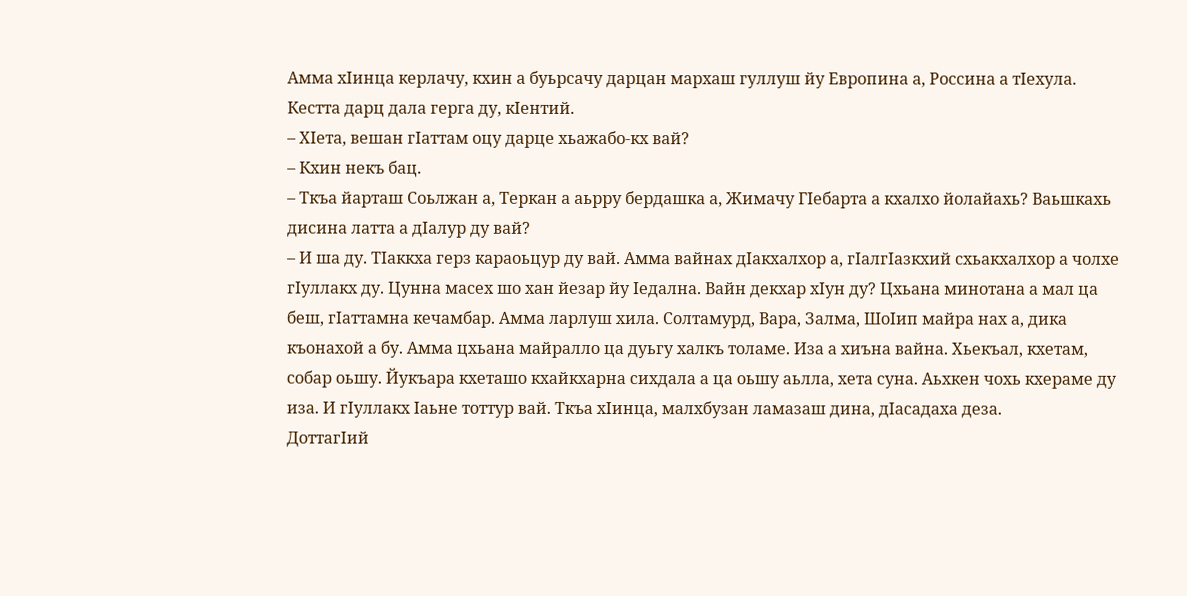Амма хIинца керлачу, кхин а буьрсачу дарцан мархаш гуллуш йу Европина а, Россина а тIехула. Кестта дарц дала герга ду, кIентий.
– ХIета, вешан гIаттам оцу дарце хьажабо-кх вай?
– Кхин некъ бац.
– Ткъа йарташ Соьлжан а, Теркан а аьрру бердашка а, Жимачу ГIебарта а кхалхо йолайахь? Ваьшкахь дисина латта а дIалур ду вай?
– И ша ду. ТIаккха герз караоьцур ду вай. Амма вайнах дIакхалхор а, гIалгIазкхий схьакхалхор а чолхе гIуллакх ду. Цунна масех шо хан йезар йу Iедална. Вайн декхар хIун ду? Цхьана минотана а мал ца беш, гIаттамна кечамбар. Амма ларлуш хила. Солтамурд, Вара, Залма, ШоIип майра нах а, дика къонахой а бу. Амма цхьана майралло ца дуьгу халкъ толаме. Иза а хиъна вайна. Хьекъал, кхетам, собар оьшу. Йукъара кхеташо кхайкхарна сихдала а ца оьшу аьлла, хета суна. Аьхкен чохь кхераме ду иза. И гIуллакх Iаьне тоттур вай. Ткъа хIинца, малхбузан ламазаш дина, дIасадаха деза.
ДоттагIий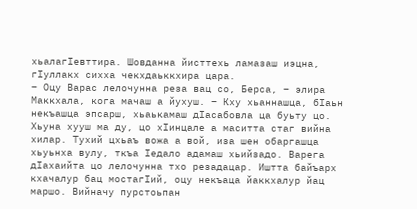хьалагIевттира. Шовданна йисттехь ламазаш иэцна, гIуллакх сихха чекхдаьккхира цара.
– Оцу Варас лелочунна реза вац со, Берса, – элира Маккхала, кога мачаш а йухуш. – Кху хьаннашца, бIаьн некъашца эпсарш, хьаькамаш дIасабовла ца буьту цо. Хьуна хууш ма ду, цо хIинцале а маситта стаг вийна хилар. Тухий цхьаъ вожа а вой, иза шен обаргашца хьуьнха вулу, ткъа Iедало адамаш хьийзадо. Варега дIахаийта цо лелочунна тхо резадацар. Иштта байъарх кхачалур бац мостагIий, оцу некъаца йаккхалур йац маршо. Вийначу пурстоьпан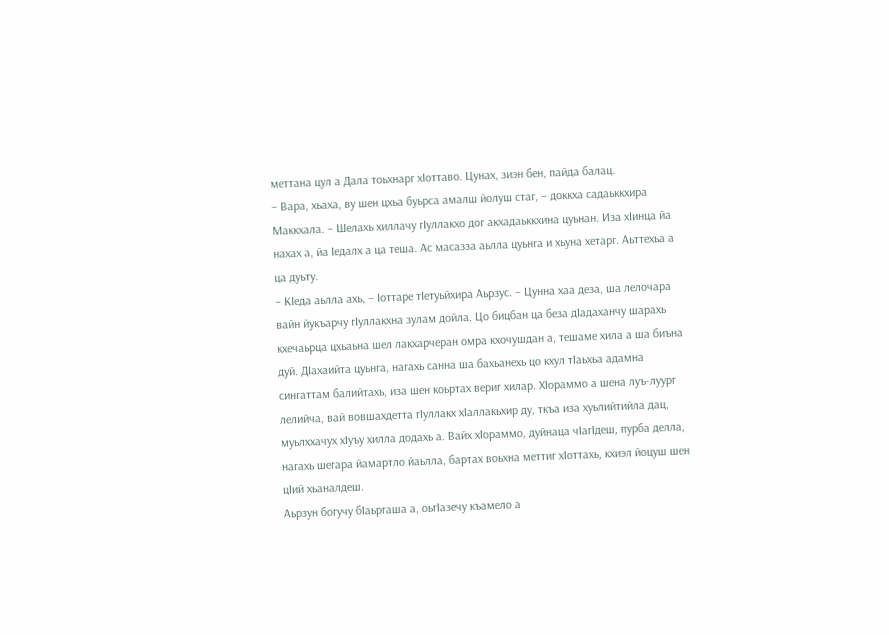меттана цул а Дала тоьхнарг хIоттаво. Цунах, зиэн бен, пайда балац.
– Вара, хьаха, ву шен цхьа буьрса амалш йолуш стаг, – доккха садаьккхира Маккхала. – Шелахь хиллачу гIуллакхо дог акхадаьккхина цуьнан. Иза хIинца йа нахах а, йа Iедалх а ца теша. Ас масазза аьлла цуьнга и хьуна хетарг. Аьттехьа а ца дуьту.
– КIеда аьлла ахь, – Iоттаре тIетуьйхира Аьрзус. – Цунна хаа деза, ша лелочара вайн йукъарчу гIуллакхна зулам дойла. Цо бицбан ца беза дIадаханчу шарахь кхечаьрца цхьаьна шел лакхарчеран омра кхочушдан а, тешаме хила а ша биъна дуй. ДIахаийта цуьнга, нагахь санна ша бахьанехь цо кхул тIаьхьа адамна сингаттам балийтахь, иза шен коьртах вериг хилар. ХIораммо а шена луъ-луург лелийча, вай вовшахдетта гIуллакх хIаллакьхир ду, ткъа иза хуьлийтийла дац, муьлххачух хIуъу хилла додахь а. Вайх хIораммо, дуйнаца чIагIдеш, пурба делла, нагахь шегара йамартло йаьлла, бартах воьхна меттиг хIоттахь, кхиэл йоцуш шен цIий хьаналдеш.
Аьрзун богучу бIаьргаша а, оьгIазечу къамело а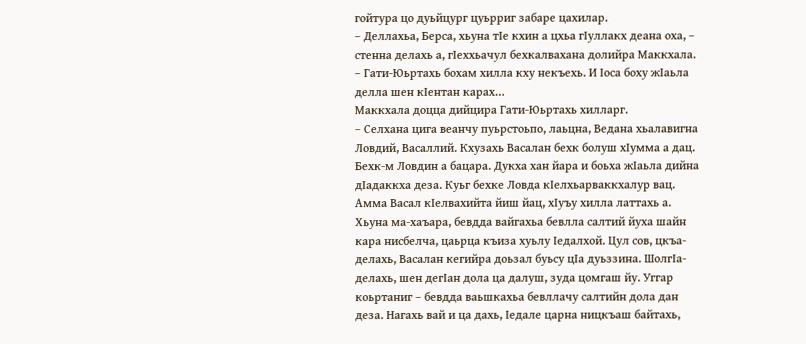гойтура цо дуьйцург цуьрриг забаре цахилар.
– Деллахьа, Берса, хьуна тIе кхин а цхьа гIуллакх деана оха, – стенна делахь а, гIеххьачул бехкалвахана долийра Маккхала. – Гати-Юьртахь бохам хилла кху некъехь. И Iоса боху жIаьла делла шен кIентан карах…
Маккхала доцца дийцира Гати-Юьртахь хилларг.
– Селхана цига веанчу пуьрстоьпо, лаьцна, Ведана хьалавигна Ловдий, Васаллий. Кхузахь Васалан бехк болуш хIумма а дац. Бехк-м Ловдин а бацара. Дукха хан йара и боьха жIаьла дийна дIадаккха деза. Куьг бехке Ловда кIелхьарваккхалур вац. Амма Васал кIелвахийта йиш йац, хIуъу хилла латтахь а. Хьуна ма-хаъара, бевдда вайгахьа бевлла салтий йуха шайн кара нисбелча, цаьрца къиза хуьлу Iедалхой. Цул сов, цкъа-делахь, Васалан кегийра доьзал буьсу цIа дуьззина. ШолгIа-делахь, шен дегIан дола ца далуш, зуда цомгаш йу. Уггар коьртаниг – бевдда ваьшкахьа бевллачу салтийн дола дан деза. Нагахь вай и ца дахь, Iедале царна ницкъаш байтахь,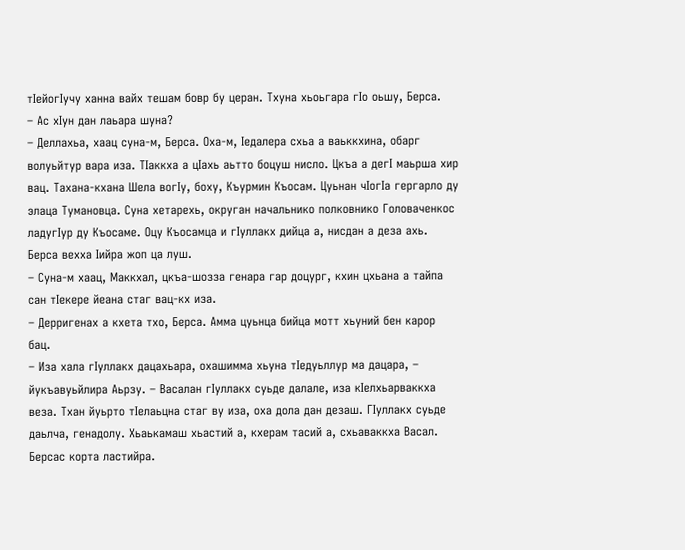тIейогIучу ханна вайх тешам бовр бу церан. Тхуна хьоьгара гIo оьшу, Берса.
– Ас хIун дан лаьара шуна?
– Деллахьа, хаац суна-м, Берса. Оха-м, Iедалера схьа а ваьккхина, обарг волуьйтур вара иза. ТIаккха а цIахь аьтто боцуш нисло. Цкъа а дегI маьрша хир вац. Тахана-кхана Шела вогIу, боху, Къурмин Къосам. Цуьнан чIогIа гергарло ду элаца Тумановца. Суна хетарехь, округан начальнико полковнико Головаченкос ладугIур ду Къосаме. Оцу Къосамца и гIуллакх дийца а, нисдан а деза ахь.
Берса вехха Iийра жоп ца луш.
– Суна-м хаац, Маккхал, цкъа-шозза генара гар доцург, кхин цхьана а тайпа сан тIекере йеана стаг вац-кх иза.
– Дерригенах а кхета тхо, Берса. Амма цуьнца бийца мотт хьуний бен карор бац.
– Иза хала гIуллакх дацахьара, охашимма хьуна тIедуьллур ма дацара, – йукъавуьйлира Аьрзу. – Васалан гIуллакх суьде далале, иза кIелхьарваккха веза. Тхан йуьрто тIелаьцна стаг ву иза, оха дола дан дезаш. ГIуллакх суьде даьлча, генадолу. Хьаькамаш хьастий а, кхерам тасий а, схьаваккха Васал.
Берсас корта ластийра.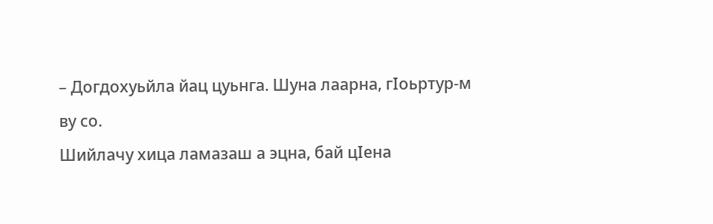– Догдохуьйла йац цуьнга. Шуна лаарна, гIоьртур-м ву со.
Шийлачу хица ламазаш а эцна, бай цIена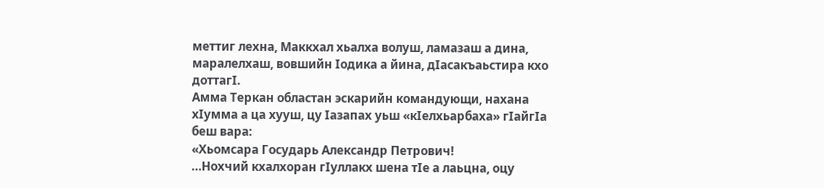меттиг лехна, Маккхал хьалха волуш, ламазаш а дина, маралелхаш, вовшийн Iодика а йина, дIасакъаьстира кхо доттагI.
Амма Теркан областан эскарийн командующи, нахана хIумма а ца хууш, цу Iазапах уьш «кIелхьарбаха» гIайгIа беш вара:
«Хьомсара Государь Александр Петрович!
…Нохчий кхалхоран гIуллакх шена тIе а лаьцна, оцу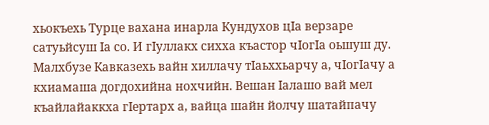хьокъехь Турце вахана инарла Кундухов цIа верзаре сатуьйсуш Iа со. И гIуллакх сихха къастор чIогIа оьшуш ду. Малхбузе Кавказехь вайн хиллачу тIаьххьарчу а, чIогIачу а кхиамаша догдохийна нохчийн. Вешан Iалашо вай мел къайлайаккха гIертарх а, вайца шайн йолчу шатайпачу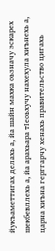йукъаметтигах делахь а, йа шайн махка оьзначу эскарех шекбевллехь а, йа арахьара тIеоьхучу нахехула хиънехь а, царна хиъна герггарчу хенахь правительство цигахь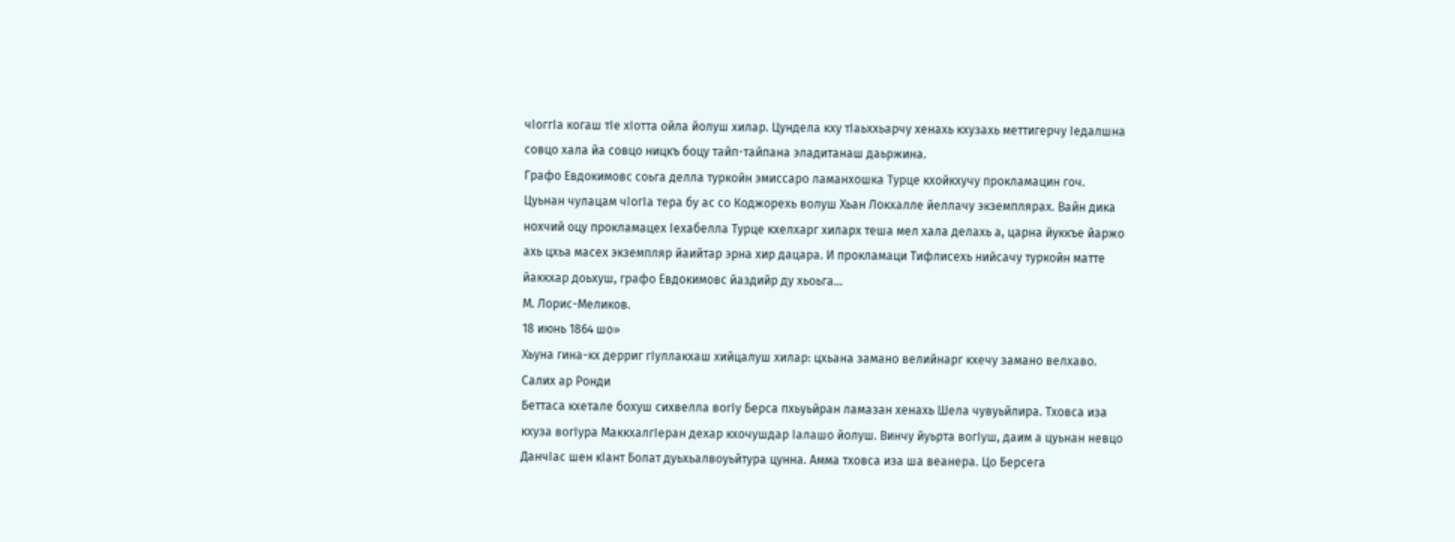чIоггIа когаш тIе хIотта ойла йолуш хилар. Цундела кху тIаьххьарчу хенахь кхузахь меттигерчу Iедалшна совцо хала йа совцо ницкъ боцу тайп-тайпана эладитанаш даьржина.
Графо Евдокимовс соьга делла туркойн эмиссаро ламанхошка Турце кхойкхучу прокламацин гоч. Цуьнан чулацам чIогIа тера бу ас со Коджорехь волуш Хьан Локхалле йеллачу экземплярах. Вайн дика нохчий оцу прокламацех Iехабелла Турце кхелхарг хиларх теша мел хала делахь а, царна йуккъе йаржо ахь цхьа масех экземпляр йаийтар эрна хир дацара. И прокламаци Тифлисехь нийсачу туркойн матте йаккхар доьхуш, графо Евдокимовс йаздийр ду хьоьга…
М. Лорис-Меликов.
18 июнь 1864 шо»
Хьуна гина-кх дерриг гIуллакхаш хийцалуш хилар: цхьана замано велийнарг кхечу замано велхаво.
Салих ар Ронди
Беттаса кхетале бохуш сихвелла вогIу Берса пхьуьйран ламазан хенахь Шела чувуьйлира. Тховса иза кхуза вогIура МаккхалгIеран дехар кхочушдар Iалашо йолуш. Винчу йуьрта вогIуш, даим а цуьнан невцо ДанчIас шен кIант Болат дуьхьалвоуьйтура цунна. Амма тховса иза ша веанера. Цо Берсега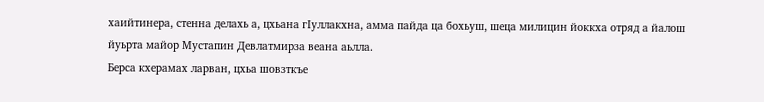хаийтинера, стенна делахь а, цхьана гIуллакхна, амма пайда ца бохьуш, шеца милицин йоккха отряд а йалош йуьрта майор Мустапин Девлатмирза веана аьлла.
Берса кхерамах ларван, цхьа шовзткъе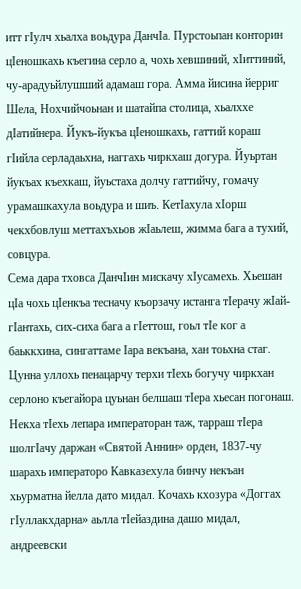итт гIулч хьалха воьдура ДанчIа. Пурстоьпан конторин цIеношкахь къегина серло а, чохь хевшиний, хIиттиний, чу-арадуьйлушший адамаш гора. Амма йисина йерриг Шела, Нохчийчоьнан и шатайпа столица, хьалххе дIатийнера. Йукъ-йукъа цIеношкахь, гаттий кораш гIийла серладаьхна, наггахь чиркхаш догура. Йуьртан йукъах къехкаш, йуьстаха долчу гаттийчу, гомачу урамашкахула воьдура и шиъ. КетIахула хIорш чекхбовлуш меттахъхьов жIаьлеш, жимма бага а тухий, совцура.
Сема дара тховса ДанчIин мискачу хIусамехь. Хьешан цIа чохь цIенкъа тесначу къорзачу истанга тIерачу жIай-гIантахь, сих-сиха бага а гIеттош, гоьл тIе ког а баьккхина, сингаттаме Iара векъана, хан тоьхна стаг. Цунна уллохь пенацарчу терхи тIехь богучу чиркхан серлоно къегайора цуьнан белшаш тIера хьесан погонаш. Некха тIехь лепара императоран таж, тарраш тIера шолгIачу даржан «Святой Аннин» орден, 1837-чу шарахь императоро Кавказехула бинчу некъан хьурматна йелла дато мидал. Кочахь кхозура «Доггах гIуллакхдарна» аьлла тIейаздина дашо мидал, андреевски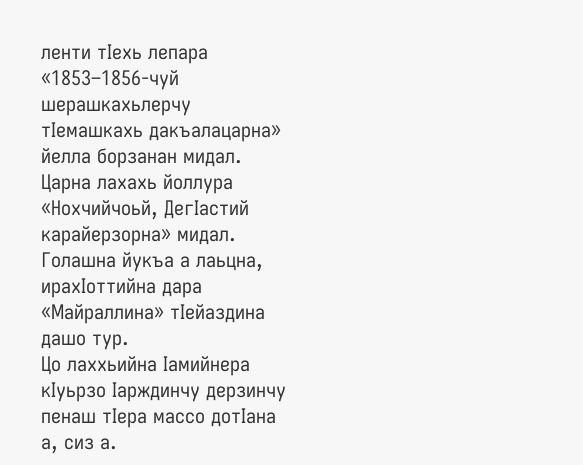ленти тIехь лепара «1853–1856-чуй шерашкахьлерчу тIемашкахь дакъалацарна» йелла борзанан мидал. Царна лахахь йоллура «Нохчийчоьй, ДегIастий карайерзорна» мидал. Голашна йукъа а лаьцна, ирахIоттийна дара «Майраллина» тIейаздина дашо тур.
Цо лаххьийна Iамийнера кIуьрзо Iарждинчу дерзинчу пенаш тIера массо дотIана а, сиз а.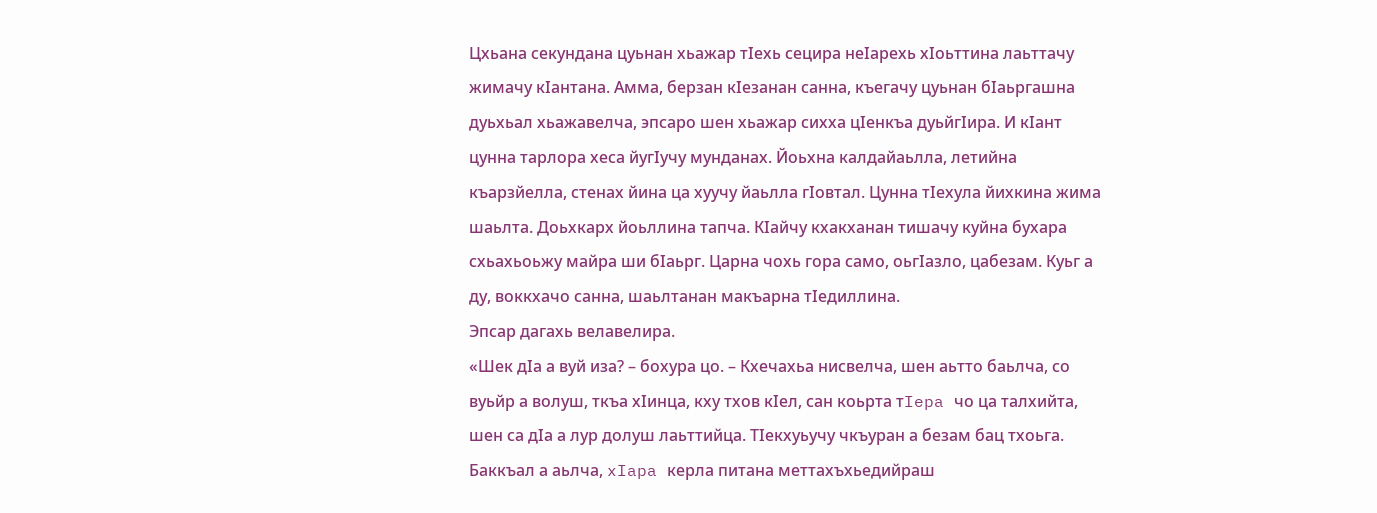Цхьана секундана цуьнан хьажар тIехь сецира неIарехь хIоьттина лаьттачу жимачу кIантана. Амма, берзан кIезанан санна, къегачу цуьнан бIаьргашна дуьхьал хьажавелча, эпсаро шен хьажар сихха цIенкъа дуьйгIира. И кIант цунна тарлора хеса йугIучу мунданах. Йоьхна калдайаьлла, летийна къарзйелла, стенах йина ца хуучу йаьлла гIовтал. Цунна тIехула йихкина жима шаьлта. Доьхкарх йоьллина тапча. КIайчу кхакханан тишачу куйна бухара схьахьоьжу майра ши бIаьрг. Царна чохь гора само, оьгIазло, цабезам. Куьг а ду, воккхачо санна, шаьлтанан макъарна тIедиллина.
Эпсар дагахь велавелира.
«Шек дIа а вуй иза? – бохура цо. – Кхечахьа нисвелча, шен аьтто баьлча, со вуьйр а волуш, ткъа хIинца, кху тхов кIел, сан коьрта тIepa чо ца талхийта, шен са дIа а лур долуш лаьттийца. ТIекхуьучу чкъуран а безам бац тхоьга. Баккъал а аьлча, xIapa керла питана меттахъхьедийраш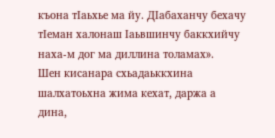къона тIаьхье ма йу. ДIабаханчу бехачу тIеман халонаш Iаьвшинчу баккхийчу наха-м дог ма диллина толамах».
Шен кисанара схьадаьккхина шалхатоьхна жима кехат, даржа а дина,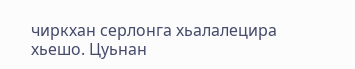чиркхан серлонга хьалалецира хьешо. Цуьнан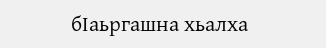бIаьргашна хьалха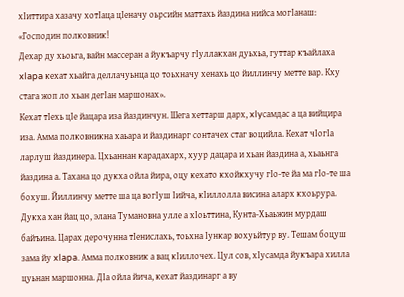хIиттира хазачу хотIаца цIеначу оьрсийн маттахь йаздина нийса могIанаш:
«Господин полковник!
Дехар ду хьоьга, вайн массеран а йукъарчу гIуллакхан дуьхьа, гуттар къайлаха xIapa кехат хьайга деллачуьнца цо тоьхначу хенахь цо йиллинчу метте вар. Кху стага жоп ло хьан дегIан маршонах».
Кехат тIехь цIе йацара иза йаздинчун. Шега хеттарш дарх, xIyсамдас а ца вийцира иза. Амма полковникна хаьара и йаздинарг сонтачех стаг воцийла. Кехат чIогIа ларлуш йаздинера. Цхьаннан карадахарх, хуур дацара и хьан йаздина а, хьаьнга йаздина а. Тахана цо дукха ойла йира, оцу кехато кхойкхучу гIo-те йа ма гIo-те ша бохуш. Йиллинчу метте ша ца вогIуш Iийча, кIиллолла висина аларх кхоьрура. Дукха хан йац цо, элана Тумановна улле а хIоьттина, Кунта-Хьаьжин мурдаш байъина. Царах дерочунна тIенислахь, тоьхна Iункар вохуьйтур ву. Тешам боцуш зама йу xIapa. Амма полковник а вац кIиллочех. Цул сов, хIусамда йукъара хилла цуьнан маршонна. ДIа ойла йича, кехат йаздинарг а ву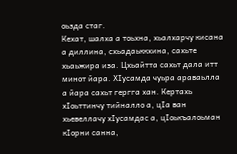оьзда стаг.
Кехат, шалха а тоьхна, хьалхарчу кисана а диллина, схьадаьккхина, сахьте хьаьжира иза. Цхьайтта сахьт дала итт минот йара. ХIусамда чуьра араваьлла а йара сахьт гергга хан. Кертахь хIоьттинчу тийналло а, цIа ван хьевеллачу хIусамдас а, цIоькъалоьман кIорни санна,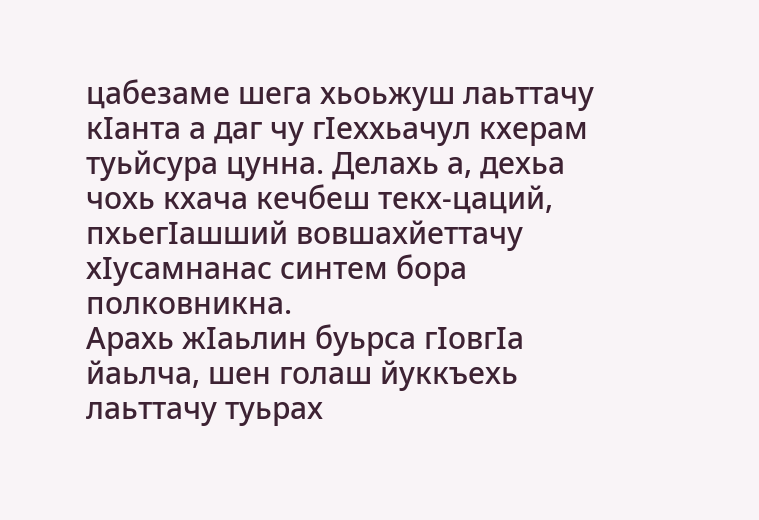цабезаме шега хьоьжуш лаьттачу кIанта а даг чу гIеххьачул кхерам туьйсура цунна. Делахь а, дехьа чохь кхача кечбеш текх-цаций, пхьегIашший вовшахйеттачу хIусамнанас синтем бора полковникна.
Арахь жIаьлин буьрса гIовгIа йаьлча, шен голаш йуккъехь лаьттачу туьрах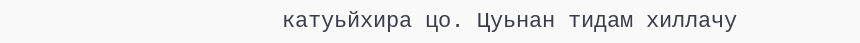катуьйхира цо. Цуьнан тидам хиллачу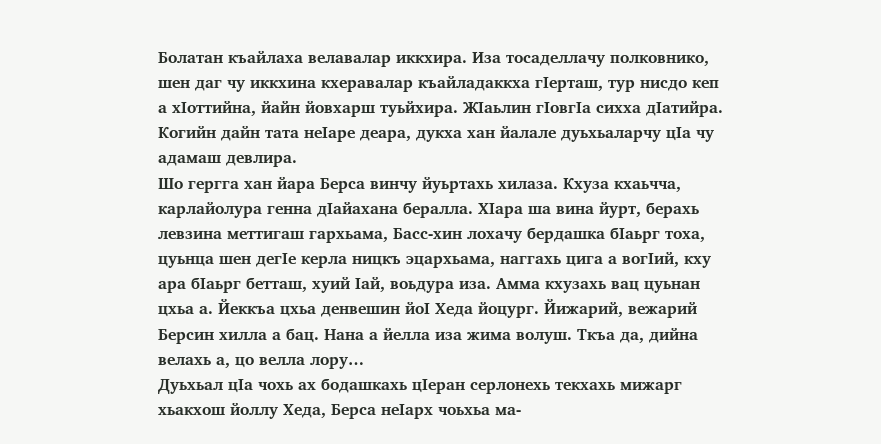Болатан къайлаха велавалар иккхира. Иза тосаделлачу полковнико, шен даг чу иккхина кхеравалар къайладаккха гIерташ, тур нисдо кеп а хIоттийна, йайн йовхарш туьйхира. ЖIаьлин гIовгIа сихха дIатийра. Когийн дайн тата неIаре деара, дукха хан йалале дуьхьаларчу цIа чу адамаш девлира.
Шо гергга хан йара Берса винчу йуьртахь хилаза. Кхуза кхаьчча, карлайолура генна дIайахана бералла. ХIара ша вина йурт, берахь левзина меттигаш гархьама, Басс-хин лохачу бердашка бIаьрг тоха, цуьнца шен дегIе керла ницкъ эцархьама, наггахь цига а вогIий, кху ара бIаьрг бетташ, хуий Iай, воьдура иза. Амма кхузахь вац цуьнан цхьа а. Йеккъа цхьа денвешин йоI Хеда йоцург. Йижарий, вежарий Берсин хилла а бац. Нана а йелла иза жима волуш. Ткъа да, дийна велахь а, цо велла лору…
Дуьхьал цIа чохь ах бодашкахь цIеран серлонехь текхахь мижарг хьакхош йоллу Хеда, Берса неIарх чоьхьа ма-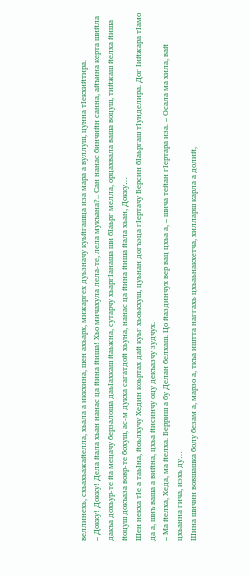веллинехь, схьахьажайелла, хьала а иккхина, шен ахьарх, мижаргех дуьзначу куьйгашца иза мара а вуллуш, цунна тIекхийтира.
– Докку! Докку! Дела йала хьан нанас ца йина йиша! Хьо мичахула лела-те, лела мукъана?.. Сан нанас бинчийн санна, айъина керта шийла дакъа дохьур-те йа мецачу берзалоша даьIахкаш йаьжна, сутарчу хьаргIанаша ши бIаьрг мелла, орцахвала ваша воцуш, тийжаш йелха йиша йоцуш докъаза вовр-те бохуш, ас-м дукха сагатдой хьуна, нанас ца йина йиша йала хьан, Докку…
Шен некха тIе а таьIна, йоьлхучу Хедин коьртах дай куьг хьоькхуш, цуьнан догъэца гIертачу Берсин бIаьргаш тIунделира. Дог Iийжара тIамо да а, шиъ ваша а вийна, цхьа йисинчу оцу декъазчу зудчух.
– Ма йелха, Хеда, ма йелха. Берриш а бу Делан белхаш. Цо йаздинчух вер вац цхьа а, – шича тейан гIертара иза. – Осала ма хила, вай цхьанна гича, иэхь ду…
Шина шичин вовшашка болу безам а, марзо а, ткъа иштта наггахь цхьаьнакхетча, хилларш карла а долий,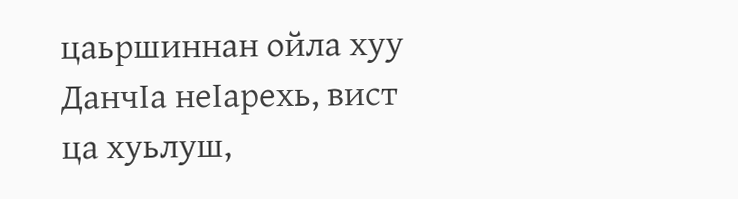цаьршиннан ойла хуу ДанчIа неIарехь, вист ца хуьлуш,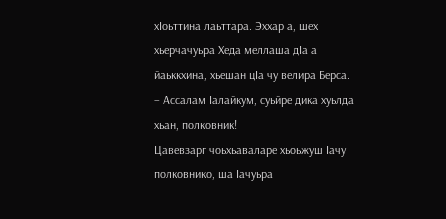хIоьттина лаьттара. Эххар а, шех хьерчачуьра Хеда меллаша дIа а йаьккхина, хьешан цIа чу велира Берса.
– Ассалам Iалайкум, суьйре дика хуьлда хьан, полковник!
Цавевзарг чоьхьаваларе хьоьжуш Iачу полковнико, ша Iачуьра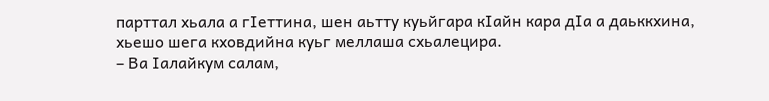парттал хьала а гIеттина, шен аьтту куьйгара кIайн кара дIа а даьккхина, хьешо шега кховдийна куьг меллаша схьалецира.
– Ва Iалайкум салам,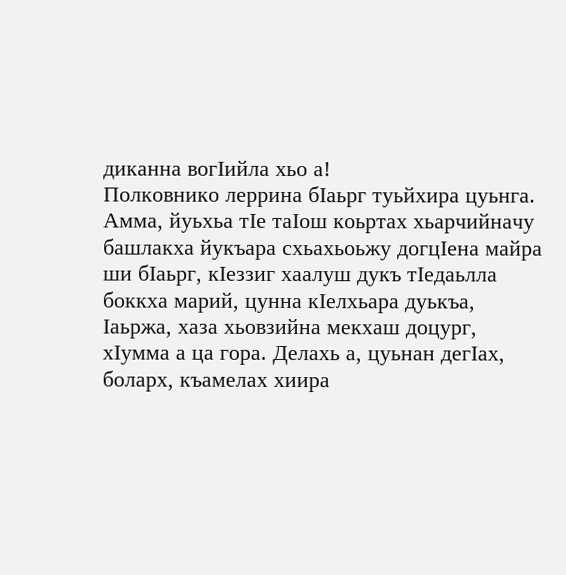диканна вогIийла хьо а!
Полковнико леррина бIаьрг туьйхира цуьнга. Амма, йуьхьа тIе таIош коьртах хьарчийначу башлакха йукъара схьахьоьжу догцIена майра ши бIаьрг, кIеззиг хаалуш дукъ тIедаьлла боккха марий, цунна кIелхьара дуькъа, Iаьржа, хаза хьовзийна мекхаш доцург, хIумма а ца гора. Делахь а, цуьнан дегIах, боларх, къамелах хиира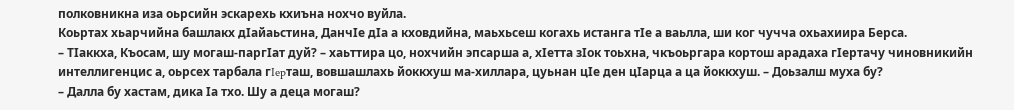полковникна иза оьрсийн эскарехь кхиъна нохчо вуйла.
Коьртах хьарчийна башлакх дIайаьстина, ДанчIе дIа а кховдийна, маьхьсеш когахь истанга тIе а ваьлла, ши ког чучча охьахиира Берса.
– ТIаккха, Къосам, шу могаш-паргIат дуй? – хаьттира цо, нохчийн эпсарша а, хIетта зIок тоьхна, чкъоьргара кортош арадаха гIертачу чиновникийн интеллигенцис а, оьрсех тарбала гIepташ, вовшашлахь йоккхуш ма-хиллара, цуьнан цIе ден цIарца а ца йоккхуш. – Доьзалш муха бу?
– Далла бу хастам, дика Iа тхо. Шу а деца могаш?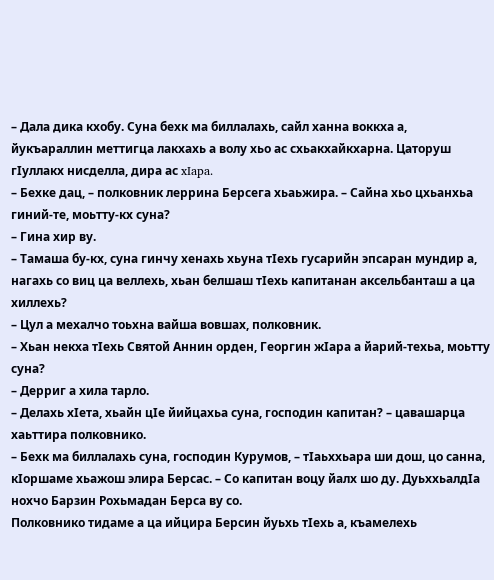– Дала дика кхобу. Суна бехк ма биллалахь, сайл ханна воккха а, йукъараллин меттигца лакхахь а волу хьо ас схьакхайкхарна. Цаторуш гIуллакх нисделла, дира ас xIapa.
– Бехке дац, – полковник леррина Берсега хьаьжира. – Сайна хьо цхьанхьа гиний-те, моьтту-кх суна?
– Гина хир ву.
– Тамаша бу-кх, суна гинчу хенахь хьуна тIехь гусарийн эпсаран мундир а, нагахь со виц ца веллехь, хьан белшаш тIехь капитанан аксельбанташ а ца хиллехь?
– Цул а мехалчо тоьхна вайша вовшах, полковник.
– Хьан некха тIехь Святой Аннин орден, Георгин жIара а йарий-техьа, моьтту суна?
– Дерриг а хила тарло.
– Делахь хIета, хьайн цIе йийцахьа суна, господин капитан? – цавашарца хаьттира полковнико.
– Бехк ма биллалахь суна, господин Курумов, – тIаьххьара ши дош, цо санна, кIоршаме хьажош элира Берсас. – Со капитан воцу йалх шо ду. ДуьххьалдIа нохчо Барзин Рохьмадан Берса ву со.
Полковнико тидаме а ца ийцира Берсин йуьхь тIехь а, къамелехь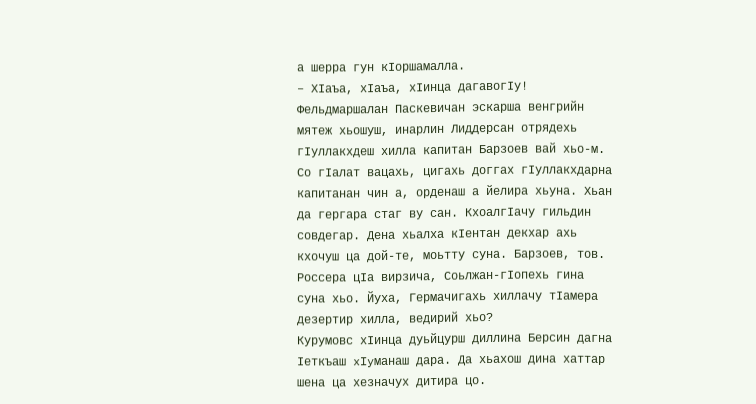а шерра гун кIоршамалла.
– ХIаъа, хIаъа, хIинца дагавогIу! Фельдмаршалан Паскевичан эскарша венгрийн мятеж хьошуш, инарлин Лиддерсан отрядехь гIуллакхдеш хилла капитан Барзоев вай хьо-м. Со гIалат вацахь, цигахь доггах гIуллакхдарна капитанан чин а, орденаш а йелира хьуна. Хьан да гергара стаг ву сан. КхоалгIачу гильдин совдегар. Дена хьалха кIентан декхар ахь кхочуш ца дой-те, моьтту суна. Барзоев, тов. Россера цIа вирзича, Соьлжан-гIопехь гина суна хьо. Йуха, Гермачигахь хиллачу тIамера дезертир хилла, ведирий хьо?
Курумовс хIинца дуьйцурш диллина Берсин дагна Iеткъаш xIyманаш дара. Да хьахош дина хаттар шена ца хезначух дитира цо.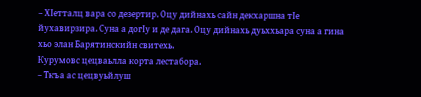– ХIетталц вара со дезертир. Оцу дийнахь сайн декхаршна тIе йухавирзира. Суна а догIу и де дага. Оцу дийнахь дуьххьара суна а гина хьо элан Барятинскийн свитехь.
Курумовс цецваьлла корта лестабора.
– Ткъа ас цецвуьйлуш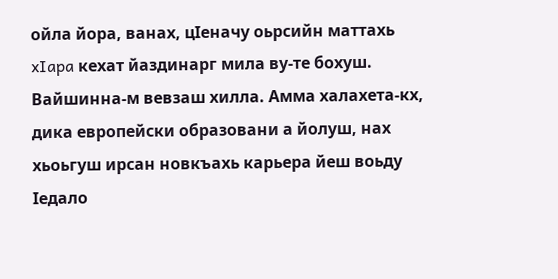ойла йора, ванах, цIеначу оьрсийн маттахь xIapa кехат йаздинарг мила ву-те бохуш. Вайшинна-м вевзаш хилла. Амма халахета-кх, дика европейски образовани а йолуш, нах хьоьгуш ирсан новкъахь карьера йеш воьду Iедало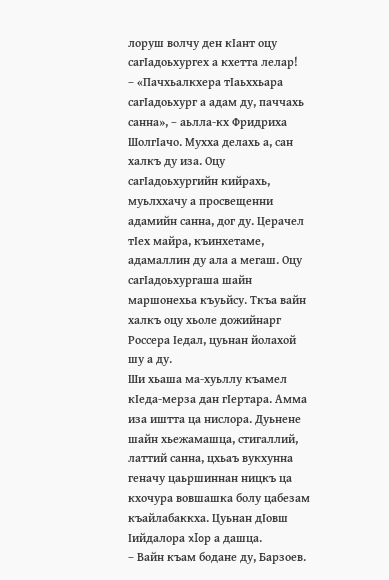лоруш волчу ден кIант оцу сагIадоьхургех а кхетта лелар!
– «Пачхьалкхера тIаьххьара сагIадоьхург а адам ду, паччахь санна», – аьлла-кх Фридриха ШолгIачо. Мухха делахь а, сан халкъ ду иза. Оцу сагIадоьхургийн кийрахь, муьлххачу а просвещенни адамийн санна, дог ду. Церачел тIех майра, къинхетаме, адамаллин ду ала а мегаш. Оцу сагIадоьхургаша шайн маршонехьа къуьйсу. Ткъа вайн халкъ оцу хьоле дожийнарг Россера Iедал, цуьнан йолахой шу а ду.
Ши хьаша ма-хуьллу къамел кIеда-мерза дан гIертара. Амма иза иштта ца нислора. Дуьнене шайн хьежамашца, стигаллий, латтий санна, цхьаъ вукхунна геначу цаьршиннан ницкъ ца кхочура вовшашка болу цабезам къайлабаккха. Цуьнан дIовш Iийдалора xIoр а дашца.
– Вайн къам бодане ду, Барзоев.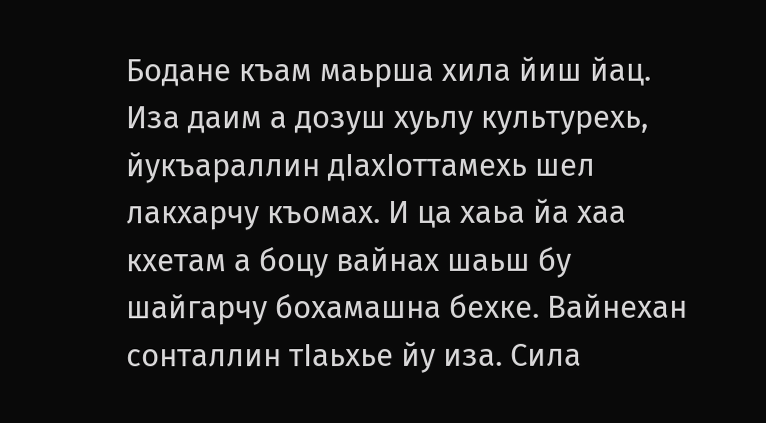Бодане къам маьрша хила йиш йац. Иза даим а дозуш хуьлу культурехь, йукъараллин дIахIоттамехь шел лакхарчу къомах. И ца хаьа йа хаа кхетам а боцу вайнах шаьш бу шайгарчу бохамашна бехке. Вайнехан сонталлин тIаьхье йу иза. Сила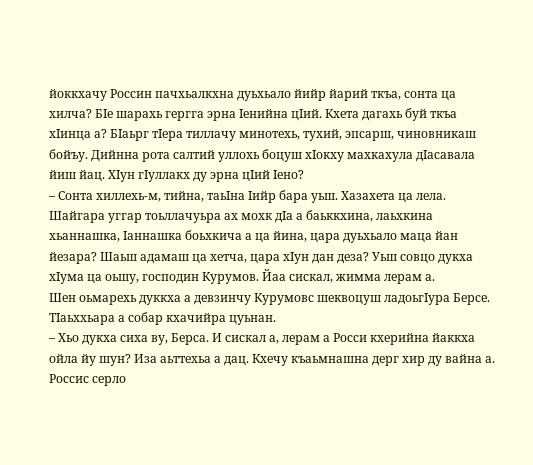йоккхачу Россин пачхьалкхна дуьхьало йийр йарий ткъа, сонта ца хилча? БIе шарахь гергга эрна Iенийна цIий. Кхета дагахь буй ткъа хIинца а? БIаьрг тIера тиллачу минотехь, тухий, эпсарш, чиновникаш бойъу. Дийнна рота салтий уллохь боцуш хIокху махкахула дIасавала йиш йац. ХIун гIуллакх ду эрна цIий Iено?
– Сонта хиллехь-м, тийна, таьIна Iийр бара уьш. Хазахета ца лела. Шайгара уггар тоьллачуьра ах мохк дIа а баьккхина, лаьхкина хьаннашка, Iаннашка боьхкича а ца йина, цара дуьхьало маца йан йезара? Шаьш адамаш ца хетча, цара хIун дан деза? Уьш совцо дукха хIума ца оьшу, господин Курумов. Йаа сискал, жимма лерам а.
Шен оьмарехь дуккха а девзинчу Курумовс шеквоцуш ладоьгIура Берсе. ТIаьххьара а собар кхачийра цуьнан.
– Хьо дукха сиха ву, Берса. И сискал а, лерам а Росси кхерийна йаккха ойла йу шун? Иза аьттехьа а дац. Кхечу къаьмнашна дерг хир ду вайна а. Россис серло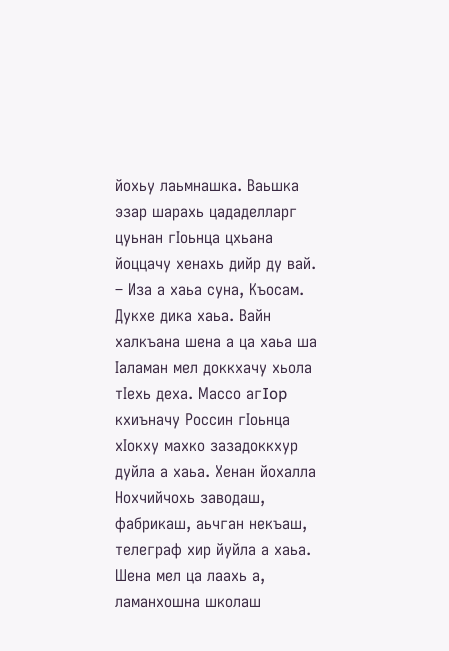йохьу лаьмнашка. Ваьшка эзар шарахь цададелларг цуьнан гIоьнца цхьана йоццачу хенахь дийр ду вай.
– Иза а хаьа суна, Къосам. Дукхе дика хаьа. Вайн халкъана шена а ца хаьа ша Iаламан мел доккхачу хьола тIехь деха. Массо aгIop кхиъначу Россин гIоьнца хIокху махко зазадоккхур дуйла а хаьа. Хенан йохалла Нохчийчохь заводаш, фабрикаш, аьчган некъаш, телеграф хир йуйла а хаьа. Шена мел ца лаахь а, ламанхошна школаш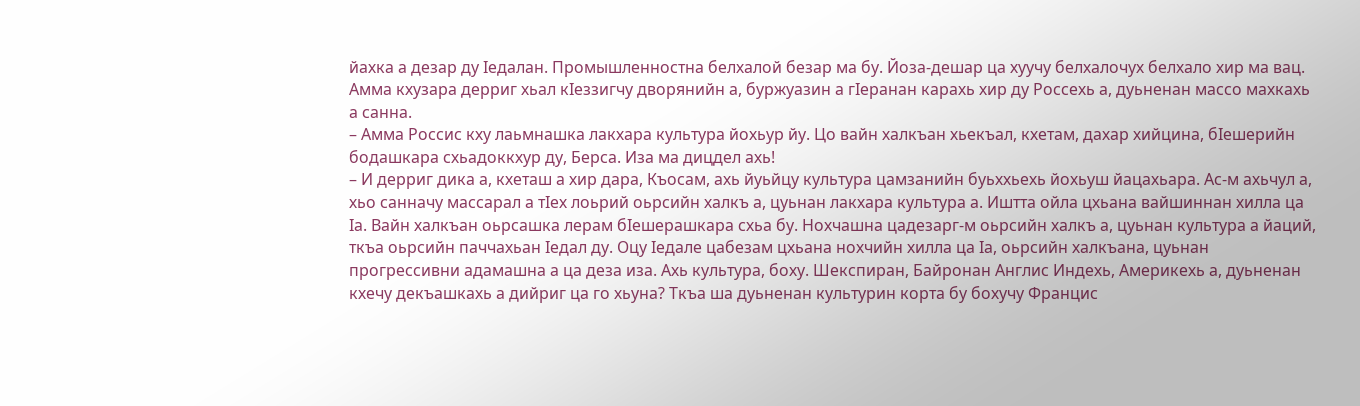йахка а дезар ду Iедалан. Промышленностна белхалой безар ма бу. Йоза-дешар ца хуучу белхалочух белхало хир ма вац. Амма кхузара дерриг хьал кIеззигчу дворянийн а, буржуазин а гIеранан карахь хир ду Россехь а, дуьненан массо махкахь а санна.
– Амма Россис кху лаьмнашка лакхара культура йохьур йу. Цо вайн халкъан хьекъал, кхетам, дахар хийцина, бIешерийн бодашкара схьадоккхур ду, Берса. Иза ма дицдел ахь!
– И дерриг дика а, кхеташ а хир дара, Къосам, ахь йуьйцу культура цамзанийн буьххьехь йохьуш йацахьара. Ас-м ахьчул а, хьо санначу массарал а тIех лоьрий оьрсийн халкъ а, цуьнан лакхара культура а. Иштта ойла цхьана вайшиннан хилла ца Iа. Вайн халкъан оьрсашка лерам бIешерашкара схьа бу. Нохчашна цадезарг-м оьрсийн халкъ а, цуьнан культура а йаций, ткъа оьрсийн паччахьан Iедал ду. Оцу Iедале цабезам цхьана нохчийн хилла ца Iа, оьрсийн халкъана, цуьнан прогрессивни адамашна а ца деза иза. Ахь культура, боху. Шекспиран, Байронан Англис Индехь, Америкехь а, дуьненан кхечу декъашкахь а дийриг ца го хьуна? Ткъа ша дуьненан культурин корта бу бохучу Францис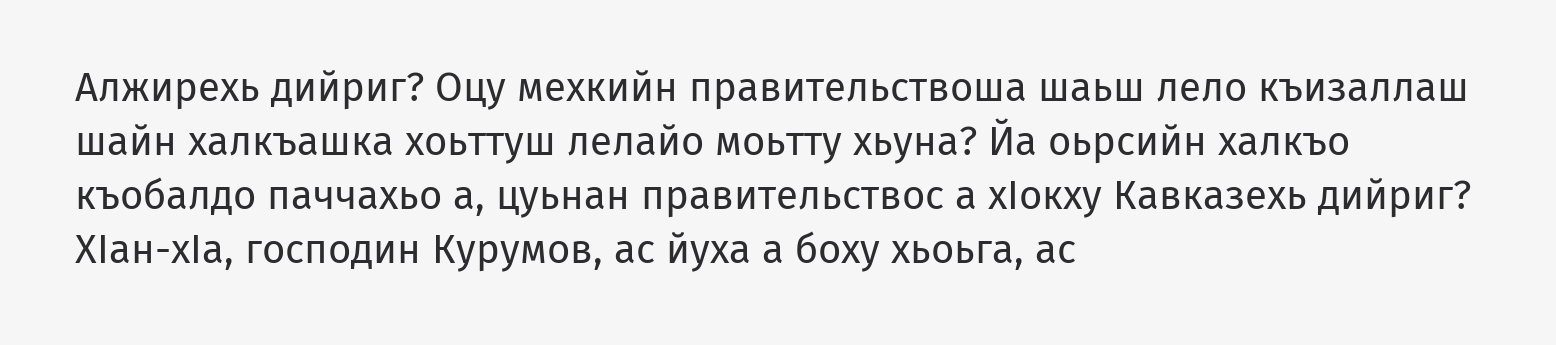Алжирехь дийриг? Оцу мехкийн правительствоша шаьш лело къизаллаш шайн халкъашка хоьттуш лелайо моьтту хьуна? Йа оьрсийн халкъо къобалдо паччахьо а, цуьнан правительствос а хIокху Кавказехь дийриг? ХIан-хIа, господин Курумов, ас йуха а боху хьоьга, ас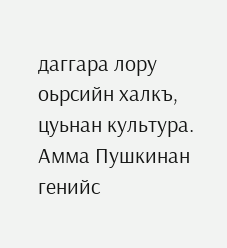даггара лору оьрсийн халкъ, цуьнан культура. Амма Пушкинан генийс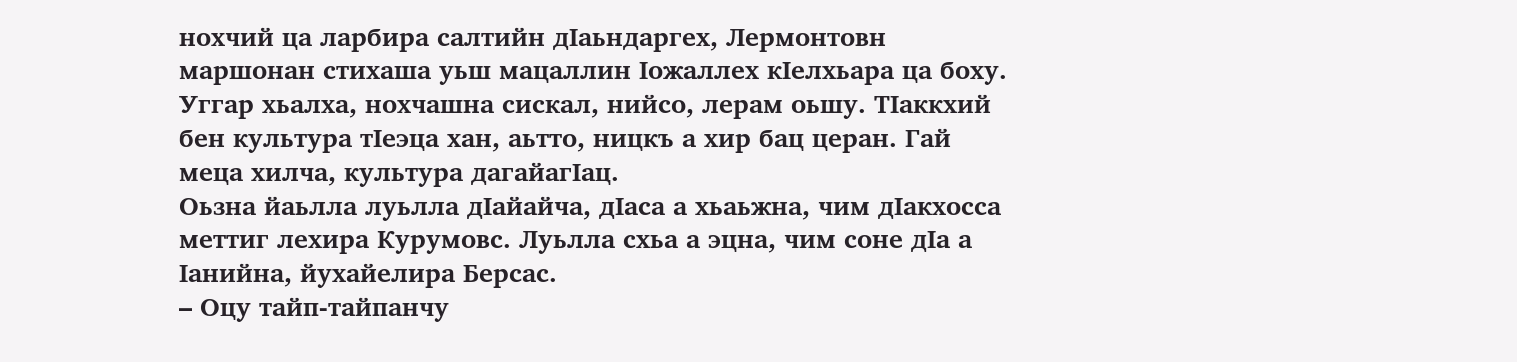нохчий ца ларбира салтийн дIаьндаргех, Лермонтовн маршонан стихаша уьш мацаллин Iожаллех кIелхьара ца боху. Уггар хьалха, нохчашна сискал, нийсо, лерам оьшу. ТIаккхий бен культура тIеэца хан, аьтто, ницкъ а хир бац церан. Гай меца хилча, культура дагайагIац.
Оьзна йаьлла луьлла дIайайча, дIаса а хьаьжна, чим дIакхосса меттиг лехира Курумовс. Луьлла схьа а эцна, чим соне дIа а Iанийна, йухайелира Берсас.
– Оцу тайп-тайпанчу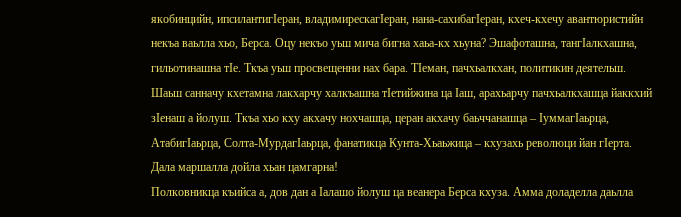якобинцийн, ипсилантигIеран, владимирескагIеран, нана-сахибагIеран, кхеч-кхечу авантюристийн некъа ваьлла хьо, Берса. Оцу некъо уьш мича бигна хаьа-кх хьуна? Эшафоташна, тангIалкхашна, гильотинашна тIе. Ткъа уьш просвещенни нах бара. ТIеман, пачхьалкхан, политикин деятельш. Шаьш санначу кхетамна лакхарчу халкъашна тIетийжина ца Iаш, арахьарчу пачхьалкхашца йаккхий зIенаш а йолуш. Ткъа хьо кху акхачу нохчашца, церан акхачу баьччанашца – IуммагIаьрца, АтабигIаьрца, Солта-МурдагIаьрца, фанатикца Кунта-Хьаьжица – кхузахь революци йан гIерта. Дала маршалла дойла хьан цамгарна!
Полковникца къийса а, дов дан а Iалашо йолуш ца веанера Берса кхуза. Амма доладелла даьлла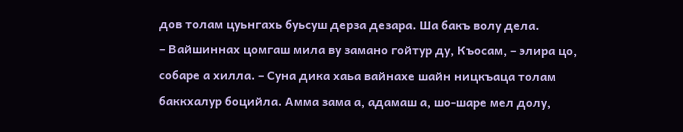дов толам цуьнгахь буьсуш дерза дезара. Ша бакъ волу дела.
– Вайшиннах цомгаш мила ву замано гойтур ду, Къосам, – элира цо, собаре а хилла. – Суна дика хаьа вайнахе шайн ницкъаца толам баккхалур боцийла. Амма зама а, адамаш а, шо-шаре мел долу,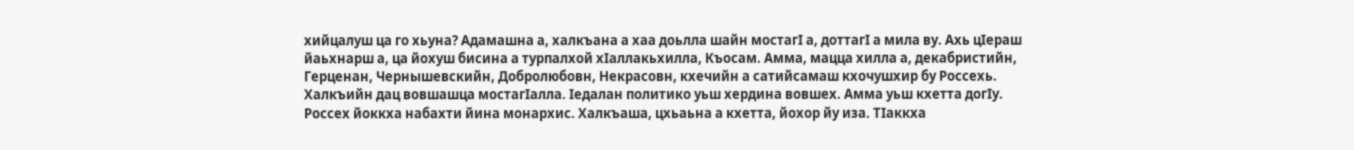хийцалуш ца го хьуна? Адамашна а, халкъана а хаа доьлла шайн мостагI а, доттагI а мила ву. Ахь цIераш йаьхнарш а, ца йохуш бисина а турпалхой хIаллакьхилла, Къосам. Амма, мацца хилла а, декабристийн, Герценан, Чернышевскийн, Добролюбовн, Некрасовн, кхечийн а сатийсамаш кхочушхир бу Россехь. Халкъийн дац вовшашца мостагIалла. Iедалан политико уьш хердина вовшех. Амма уьш кхетта догIу. Россех йоккха набахти йина монархис. Халкъаша, цхьаьна а кхетта, йохор йу иза. ТIаккха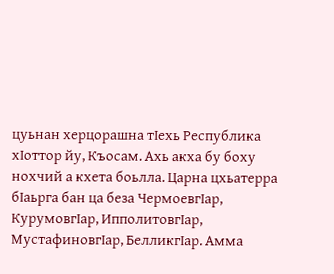цуьнан херцорашна тIехь Республика хIоттор йу, Къосам. Ахь акха бу боху нохчий а кхета боьлла. Царна цхьатерра бIаьрга бан ца беза ЧермоевгIар, КурумовгIар, ИпполитовгIар, МустафиновгIар, БелликгIар. Амма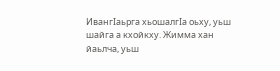ИвангIаьрга хьошалгIа оьху, уьш шайга а кхойкху. Жимма хан йаьлча, уьш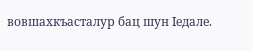вовшахкъасталур бац шун Iедале.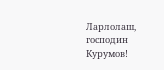Ларлолаш, господин Курумов!